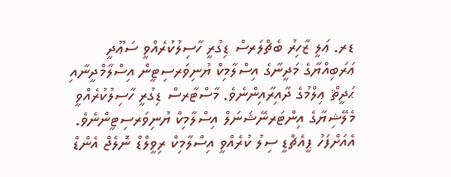ޑރ. ޢަލީ ޒާހިރު ބެޗްލަރސް ޑިގުރީ ހާސިލުކުރެއްވީ ސަޢޫދީ ޢަރަބިއްޔާގެ މަދީނާގެ އިސްލާމިކް ޔުނިވަރސިޓީން އިސްލާމްދީނާއި ޙަދީޘް ޢިލްމުގެ ދާއިރާއިންނެވެ. މާސްޓާރސް ޑިގުރީ ހާސިލުކުރެއްވީ މެލޭޝިޔާގެ އިންޓަރނޭޝަނަލް އިސްލާމިކް ޔުނިވަރސިޓީންނެވެ. އެއަށްފަހު ޕީއެޗްޑީ ސިލު ކުރެއްވީ އިސްލާމިކް ރިވީލްޑް ނޮލެޖް އެންޑް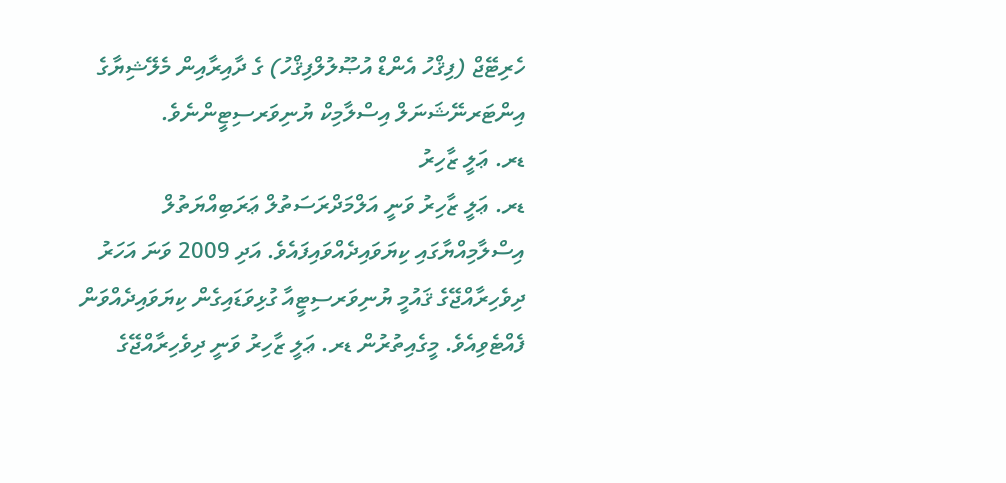ހެރިޓޭޖް (ފިޤްހު އެންޑް އުޞޫލުލްފިޤްހު) ގެ ދާއިރާއިން މެލޭޝިޔާގެ އިންޓަރނޭޝަނަލް އިސްލާމިކް ޔުނިވަރސިޓީންނެވެ.
ޑރ. ޢަލީ ޒާހިރު
ޑރ. ޢަލީ ޒާހިރު ވަނީ އަލްމަދްރަސަތުލް ޢަރަބިއްޔަތުލް އިސްލާމިއްޔާގައި ކިޔަވައިދެއްވައިފައެވެ. އަދި 2009 ވަނަ އަހަރު ދިވެހިރާއްޖޭގެ ޤައުމީ ޔުނިވަރސިޓީއާ ގުޅިވަޑައިގެން ކިޔަވައިދެއްވަން ފެއްޓެވިއެވެ. މީގެއިތުރުން ޑރ. ޢަލީ ޒާހިރު ވަނީ ދިވެހިރާއްޖޭގެ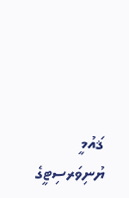ޤައުމީ ޔުނިވަރސިޓީގެ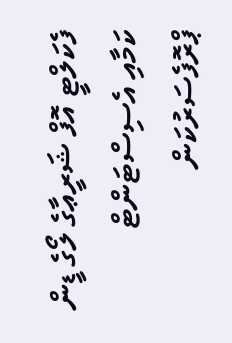ފެކަލްޓީ އޮފް ޝަރީޢާގެ ލޯގެ ޑީން ކަމާއި އެސިސްޓަންޓް ޕްރޮފެސަރުކަން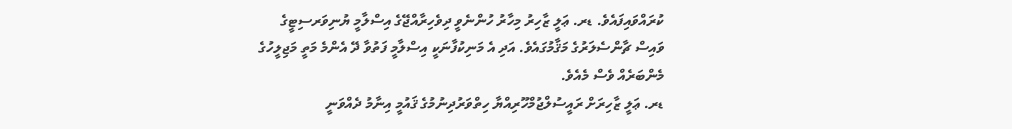ކުރައްވައިފައެވެ. ޑރ. ޢަލީ ޒާހިރު މިހާރު ހުންނެވީ ދިވެހިރާއްޖޭގެ އިސްލާމީ ޔުނިވަރސިޓީގެ ވައިސް ޗާންސެލަރުގެ މަޤާމުގައެވެ. އަދި އެ މަނިކުފާނަކީ އިސްލާމީ ފަތުވާ ދޭ އެންމެ މަތީ މަޖިލީހުގެ މެންބަރެއް ވެސް މެއެވެ.
ޑރ. ޢަލީ ޒާހިރަށް ރައީސުލްޖުމްހޫރިއްޔާ ހިތްވަރުދިނުމުގެ ޤައުމީ އިނާމު ދެއްވަނީ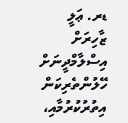ޑރ. ޢަލީ ޒާހިރަށް އިސްލާމްދީނަށް ހޭލުންތެރިކަން އިތުރުކުރުމާއި،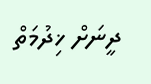ދީނަށް ޚިދުމަތް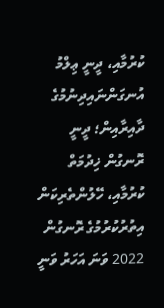ކުރުމާއި، ދީނީ ޢިލްމު އުނގަންނައިދިނުމުގެ ދާއިރާއިން؛ ދީނީ ރޮނގުން ޚިދުމަތް ކުރުމާއި، ހޭލުންތެރިކަން އިތުރުކުރުމުގެ ރޮނގުން 2022 ވަނަ އަހަރު ވަނީ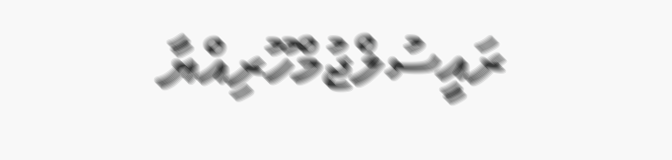ރައީސުލްޖުމްހޫރިއްޔާ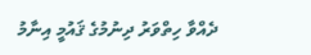ދެއްވާ ހިތްވަރު ދިނުމުގެ ޤައުމީ އިނާމު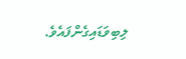ލިބިވަޑައިގެންފައެވެ.